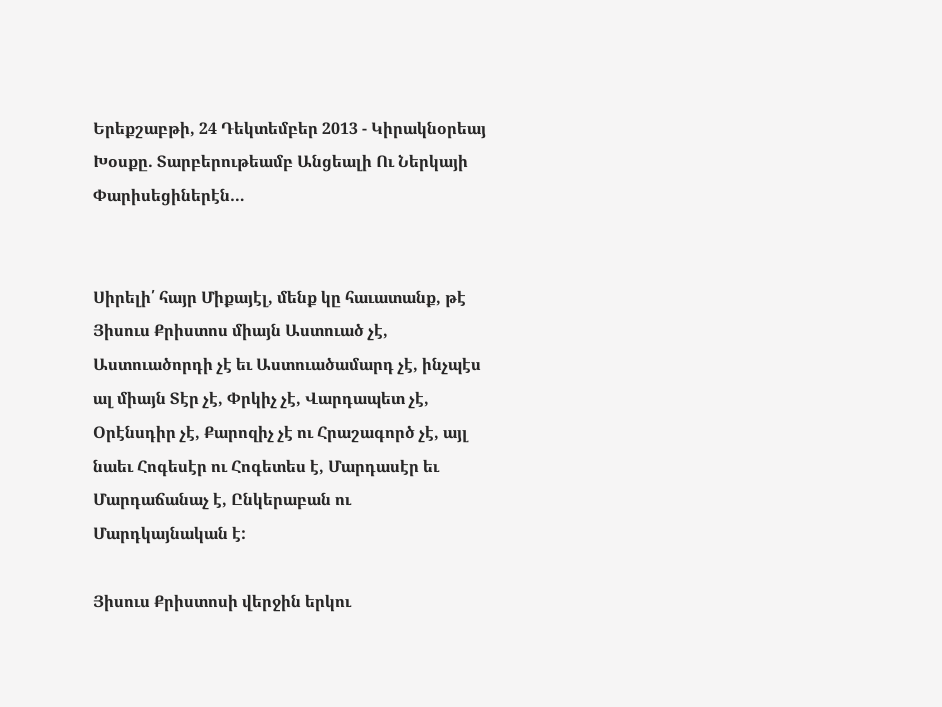Երեքշաբթի, 24 Դեկտեմբեր 2013 - Կիրակնօրեայ Խօսքը. Տարբերութեամբ Անցեալի Ու Ներկայի Փարիսեցիներէն…


Սիրելի՛ հայր Միքայէլ, մենք կը հաւատանք, թէ Յիսուս Քրիստոս միայն Աստուած չէ, Աստուածորդի չէ եւ Աստուածամարդ չէ, ինչպէս ալ միայն Տէր չէ, Փրկիչ չէ, Վարդապետ չէ, Օրէնսդիր չէ, Քարոզիչ չէ ու Հրաշագործ չէ, այլ նաեւ Հոգեսէր ու Հոգետես է, Մարդասէր եւ Մարդաճանաչ է, Ընկերաբան ու Մարդկայնական է:

Յիսուս Քրիստոսի վերջին երկու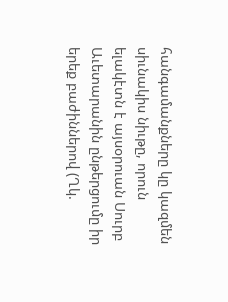հանգամանքները կը կազմեն սիւնակիս նիւթը, որուն ելակէտն է այսօրուան Սուրբ Աւետարանին ընթերցումը իր երեք բաժիններով (Ղկ.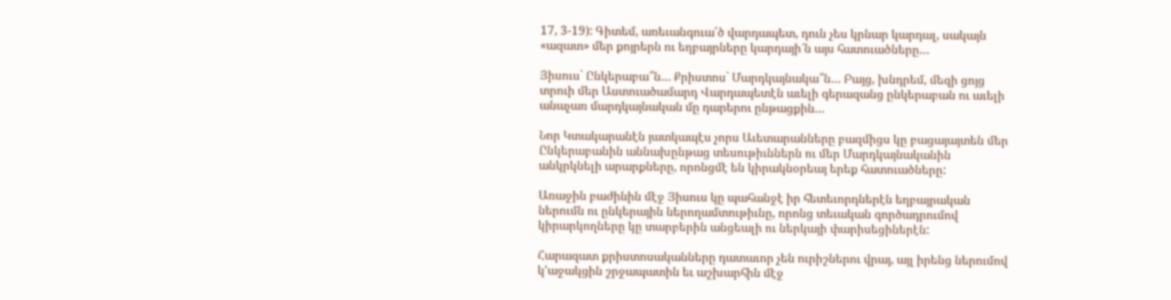17, 3-19): Գիտեմ, առեւանգուա՛ծ վարդապետ, դուն չես կրնար կարդալ, սակայն «ազատ» մեր քոյրերն ու եղբայրները կարդայի՜ն այս հատուածները…

Յիսուս` Ընկերաբա՞ն… Քրիստոս` Մարդկայնակա՞ն… Բայց, խնդրեմ, մեզի ցոյց տրուի մեր Աստուածամարդ Վարդապետէն աւելի գերազանց ընկերաբան ու աւելի անաչառ մարդկայնական մը դարերու ընթացքին…

Նոր Կտակարանէն յատկապէս չորս Աւետարանները բազմիցս կը բացայայտեն մեր Ընկերաբանին աննախընթաց տեսութիւններն ու մեր Մարդկայնականին անկրկնելի արարքները, որոնցմէ են կիրակնօրեայ երեք հատուածները:

Առաջին բաժինին մէջ Յիսուս կը պահանջէ իր հետեւորդներէն եղբայրական ներումն ու ընկերային ներողամտութիւնը, որոնց տեւական գործադրումով կիրարկողները կը տարբերին անցեալի ու ներկայի փարիսեցիներէն:

Հարազատ քրիստոսականները դատաւոր չեն ուրիշներու վրայ, այլ իրենց ներումով կ'աջակցին շրջապատին եւ աշխարհին մէջ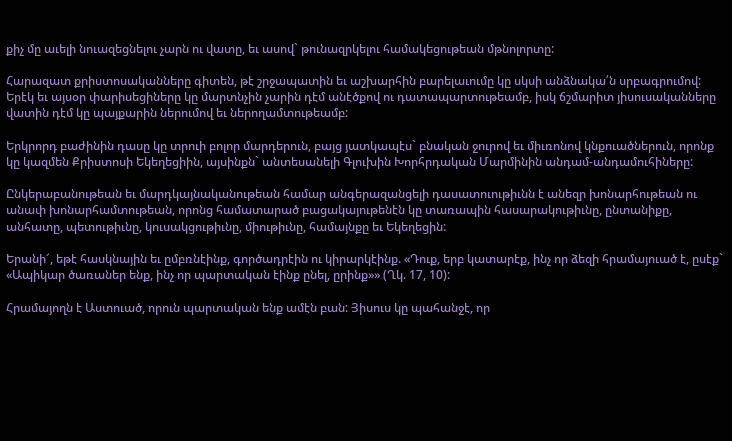քիչ մը աւելի նուազեցնելու չարն ու վատը, եւ ասով` թունազրկելու համակեցութեան մթնոլորտը:

Հարազատ քրիստոսականները գիտեն, թէ շրջապատին եւ աշխարհին բարելաւումը կը սկսի անձնակա՛ն սրբագրումով: Երէկ եւ այսօր փարիսեցիները կը մարտնչին չարին դէմ անէծքով ու դատապարտութեամբ, իսկ ճշմարիտ յիսուսականները վատին դէմ կը պայքարին ներումով եւ ներողամտութեամբ:

Երկրորդ բաժինին դասը կը տրուի բոլոր մարդերուն, բայց յատկապէս` բնական ջուրով եւ միւռոնով կնքուածներուն, որոնք կը կազմեն Քրիստոսի Եկեղեցիին, այսինքն` անտեսանելի Գլուխին Խորհրդական Մարմինին անդամ-անդամուհիները:

Ընկերաբանութեան եւ մարդկայնականութեան համար անգերազանցելի դասատուութիւնն է անեզր խոնարհութեան ու անափ խոնարհամտութեան, որոնց համատարած բացակայութենէն կը տառապին հասարակութիւնը, ընտանիքը, անհատը, պետութիւնը, կուսակցութիւնը, միութիւնը, համայնքը եւ Եկեղեցին:

Երանի՜, եթէ հասկնային եւ ըմբռնէինք, գործադրէին ու կիրարկէինք. «Դուք, երբ կատարէք, ինչ որ ձեզի հրամայուած է, ըսէք` «Ապիկար ծառաներ ենք, ինչ որ պարտական էինք ընել, ըրինք»» (Ղկ. 17, 10):

Հրամայողն է Աստուած, որուն պարտական ենք ամէն բան: Յիսուս կը պահանջէ, որ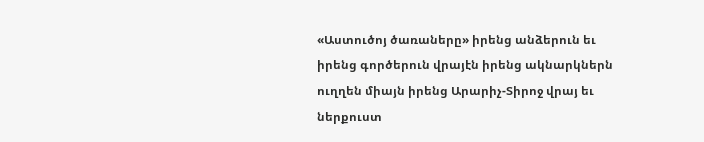«Աստուծոյ ծառաները» իրենց անձերուն եւ իրենց գործերուն վրայէն իրենց ակնարկներն ուղղեն միայն իրենց Արարիչ-Տիրոջ վրայ եւ ներքուստ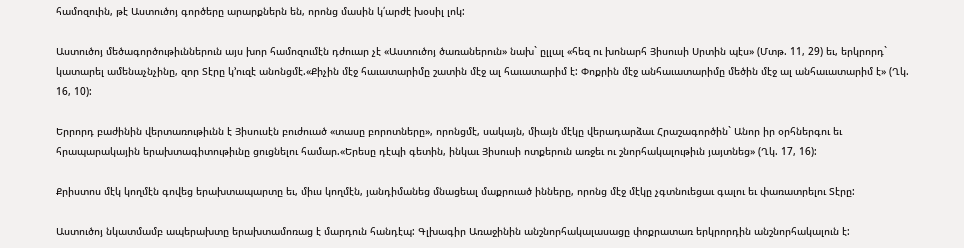համոզուին, թէ Աստուծոյ գործերը արարքներն են, որոնց մասին կ՛արժէ խօսիլ լոկ:

Աստուծոյ մեծագործութիւններուն այս խոր համոզումէն դժուար չէ «Աստուծոյ ծառաներուն» նախ` ըլլալ «հեզ ու խոնարհ Յիսուսի Սրտին պէս» (Մտթ. 11, 29) եւ, երկրորդ` կատարել ամենաչնչինը, զոր Տէրը կ’ուզէ անոնցմէ.«Քիչին մէջ հաւատարիմը շատին մէջ ալ հաւատարիմ է: Փոքրին մէջ անհաւատարիմը մեծին մէջ ալ անհաւատարիմ է» (Ղկ. 16, 10):

Երրորդ բաժինին վերտառութիւնն է Յիսուսէն բուժուած «տասը բորոտները», որոնցմէ, սակայն, միայն մէկը վերադարձաւ Հրաշագործին` Անոր իր օրհներգու եւ հրապարակային երախտագիտութիւնը ցուցնելու համար.«Երեսը դէպի գետին, ինկաւ Յիսուսի ոտքերուն առջեւ ու շնորհակալութիւն յայտնեց» (Ղկ. 17, 16):

Քրիստոս մէկ կողմէն գովեց երախտապարտը եւ, միւս կողմէն, յանդիմանեց մնացեալ մաքրուած ինները, որոնց մէջ մէկը չգտնուեցաւ գալու եւ փառատրելու Տէրը:

Աստուծոյ նկատմամբ ապերախտը երախտամոռաց է մարդուն հանդէպ: Գլխագիր Առաջինին անշնորհակալասացը փոքրատառ երկրորդին անշնորհակալուն է: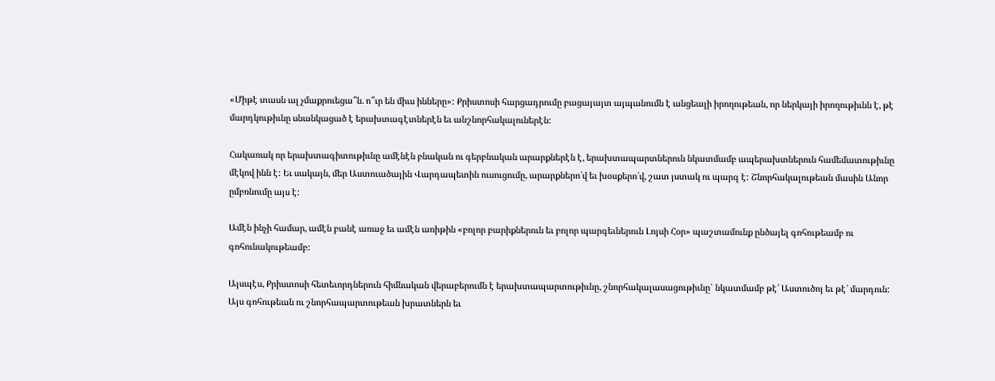«Միթէ տասն ալ չմաքրուեցա՞ն. ո՞ւր են միւս ինները»: Քրիստոսի հարցադրումը բացայայտ այպանումն է անցեալի իրողութեան, որ ներկայի իրողութիւնն է, թէ մարդկութիւնը սնանկացած է երախտագէտներէն եւ անշնորհակալուներէն:

Հակառակ որ երախտագիտութիւնը ամէնէն բնական ու գերբնական արարքներէն է, երախտապարտներուն նկատմամբ ապերախտներուն համեմատութիւնը մէկով ինն է: Եւ սակայն, մեր Աստուածային Վարդապետին ուսուցումը, արարքներո՛վ եւ խօսքերո՛վ, շատ յստակ ու պարզ է: Շնորհակալութեան մասին Անոր ըմբռնումը այս է:

Ամէն ինչի համար, ամէն բանէ առաջ եւ ամէն առիթին «բոլոր բարիքներուն եւ բոլոր պարգեւներուն Լոյսի Հօր» պաշտամունք ընծայել գոհութեամբ ու գոհունակութեամբ:

Այսպէս, Քրիստոսի հետեւորդներուն հիմնական վերաբերումն է երախտապարտութիւնը, շնորհակալասացութիւնը` նկատմամբ թէ՛ Աստուծոյ եւ թէ՛ մարդուն: Այս գոհութեան ու շնորհապարտութեան խրատներն եւ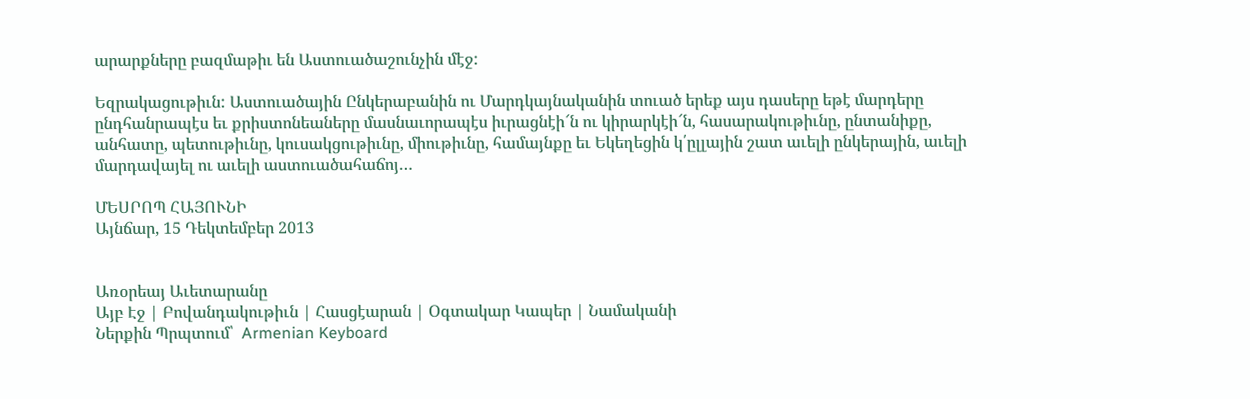արարքները բազմաթիւ են Աստուածաշունչին մէջ:

Եզրակացութիւն: Աստուածային Ընկերաբանին ու Մարդկայնականին տուած երեք այս դասերը եթէ մարդերը ընդհանրապէս եւ քրիստոնեաները մասնաւորապէս իւրացնէի՜ն ու կիրարկէի՜ն, հասարակութիւնը, ընտանիքը, անհատը, պետութիւնը, կուսակցութիւնը, միութիւնը, համայնքը եւ Եկեղեցին կ՛ըլլային շատ աւելի ընկերային, աւելի մարդավայել ու աւելի աստուածահաճոյ…

ՄԵՍՐՈՊ ՀԱՅՈՒՆԻ
Այնճար, 15 Դեկտեմբեր 2013


Առօրեայ Աւետարանը
Այբ Էջ | Բովանդակութիւն | Հասցէարան | Օգտակար Կապեր | Նամականի
Ներքին Պրպտում՝  Armenian Keyboard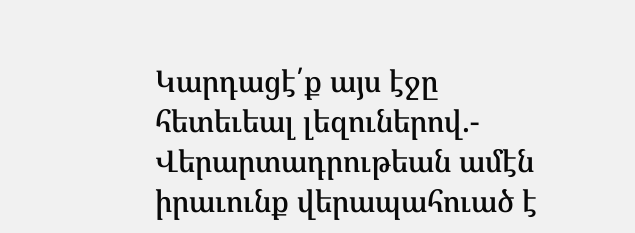Կարդացէ՛ք այս էջը հետեւեալ լեզուներով.-
Վերարտադրութեան ամէն իրաւունք վերապահուած է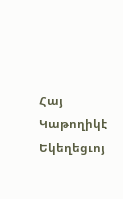Հայ Կաթողիկէ Եկեղեցւոյ